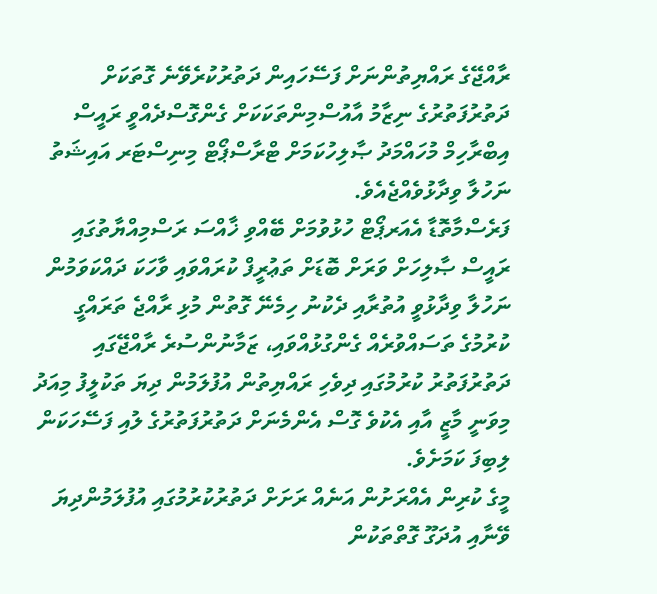ރާއްޖޭގެ ރައްޔިތުންނަށް ފަސޭހައިން ދަތުރުކުރެވޭނެ ގޮތަކަށް ދަތުރުފަތުރުގެ ނިޒާމު އާއުސްމިންތަކަކަށް ގެންގޮސްދެއްވީ ރައީސް އިބްރާހިމް މުހައްމަދު ޞާލިހުކަމަށް ޓްރާސްޕޯޓް މިނިސްޓަރ އައިޝަތު ނަހުލާ ވިދާޅުވެއްޖެއެވެ.
ފަރެސްމާތޮޑާ އެއަރޕޯޓް ހުޅުވުމަށް ބޭއްވި ޚާއްސަ ރަސްމިއްޔާތުގައި ރައީސް ޞާލިހަށް ވަރަށް ބޮޑަށް ތަޢުރީފް ކުރައްވައި ވާހަކަ ދައްކަވަމުން ނަހުލާ ވިދާޅުވީ އުތުރާއި ދެކުނު ހިމެނޭ ގޮތުން މުޅި ރާއްޖެ ތަރައްގީ ކުރުމުގެ ތަސައްވުރެއް ގެންގުޅުއްވައި، ޒަމާނުންސުރެ ރާއްޖޭގައި ދަތުރުފަތުރު ކުރުމުގައި ދިވެހި ރައްޔިތުން އުފުލަމުން ދިޔަ ތަކުލީފު މިއަދު މިވަނީ މާޒީ އާއި އެކުވެ ގޮސް އެންމެނަށް ދަތުރުފަތުރުގެ ލުއި ފަސޭހަކަން ލިބިފަ ކަމަށެވެ.
މީގެ ކުރިން އެއްރަށުން އަނެއް ރަށަށް ދަތުރުކުރުމުގައި އުފުލަމުންދިޔަ ވޭނާއި އުދަގޫ ގޮތްތަކުން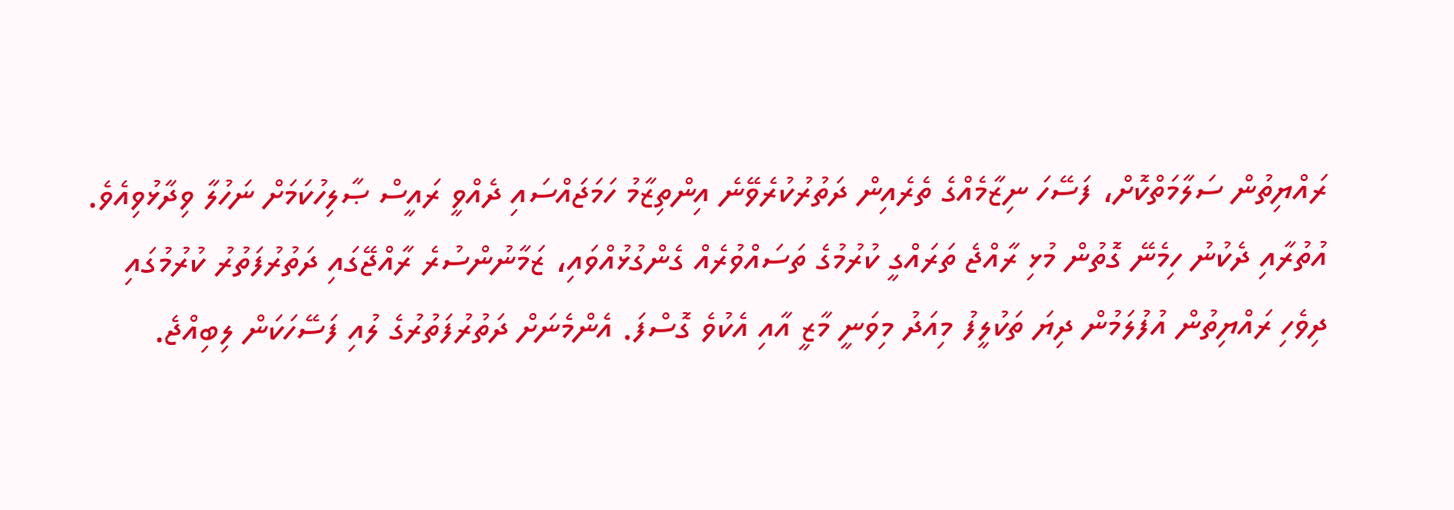ރައްޔިތުން ސަލާމަތްކޮށް، ފަސޭހަ ނިޒާމެއްގެ ތެރެއިން ދަތުރުކުރެވޭނެ އިންތިޒާމު ހަމަޖައްސައި ދެއްވީ ރައީސް ޞާލިހުކަމަށް ނަހުލާ ވިދާޅުވިއެވެ.
އުތުރާއި ދެކުނު ހިމެނޭ ގޮތުން މުޅި ރާއްޖެ ތަރައްގީ ކުރުމުގެ ތަސައްވުރެއް ގެންގުޅުއްވައި، ޒަމާނުންސުރެ ރާއްޖޭގައި ދަތުރުފަތުރު ކުރުމުގައި ދިވެހި ރައްޔިތުން އުފުލަމުން ދިޔަ ތަކުލީފު މިއަދު މިވަނީ މާޒީ އާއި އެކުވެ ގޮސްފަ. އެންމެނަށް ދަތުރުފަތުރުގެ ލުއި ފަސޭހަކަން ލިބިއްޖެ.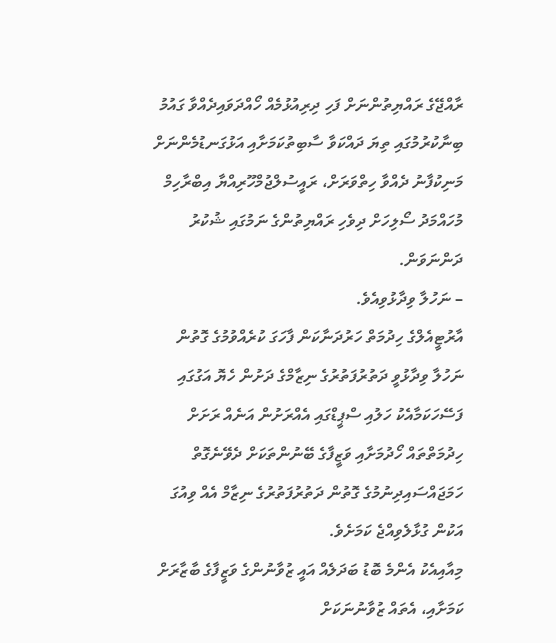ރާއްޖޭގެ ރައްޔިތުންނަށް ފަހި ދިރިއުޅުމެއް ހޯއްދަވައިދެއްވާ ގައުމު ބިނާކުރުމުގައި ތިޔަ ދައްކަވާ ސާބިތުކަމަށާއި އަޅުގަނޑުމެންނަށް މަނިކުފާނު ދެއްވާ ހިތްވަރަށް، ރައީސުލްޖުމްހޫރިއްޔާ އިބްރާހިމް މުހައްމަދު ސޯލިހަށް ދިވެހި ރައްޔިތުންގެ ނަމުގައި ޝުކުރު ދަންނަވަން.
– ނަހުލާ ވިދާޅުވިއެވެ.
އާރުޓީއެލްގެ ހިދުމަތް ހަރުދަނާކަން ފާހަގަ ކުރެއްވުމުގެ ގޮތުން ނަހުލާ ވިދާޅުވީ ދަތުރުފަތުރުގެ ނިޒާމްގެ ދަށުން ހެޔޮ އަގުގައި ފަސޭހަކަމާއެކު ހަލުއި ސްޕީޑްގައި އެއްރަށުން އަނެއް ރަށަށް ހިދުމަތްތައް ހޯދުމަށާއި ވަޒީފާގެ ބޭނުންތަކަށް ދެވޭނެގޮތް ހަމަޖައްސައިދިނުމުގެ ގޮތުން ދަތުރުފަތުރުގެ ނިޒާމް އެއް ވިއުގަ އަކުން ގުޅާލެވިއްޖެ ކަމަށެވެ.
މިއާއިއެކު އެންމެ ބޮޑު ބަދަލެއް އައީ ޒުވާނުންގެ ވަޒީފާގެ ބާޒާރަށް ކަމަށާއި، އެތައް ޒުވާނުނަކަށް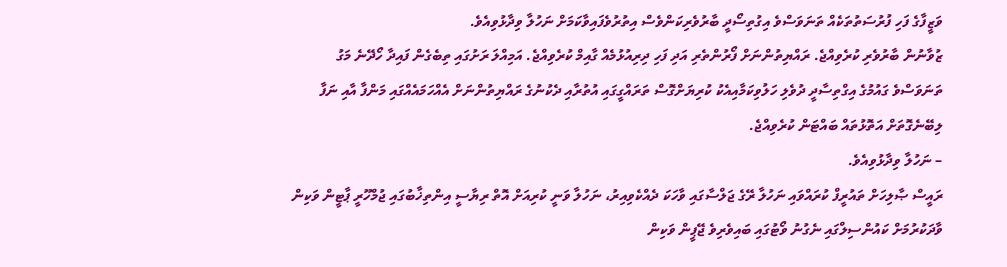ވަޒީފާގެ ފަހި ފުރުސަތުތަކެއް ތަނަވަސްވެ އިގުތިސޯދީ ބާރުވެރިކަންވެސް އިތުރުވެފައިވާކަމަށް ނަހުލާ ވިދާޅުވިއެވެ.
ޒުވާނުން ބާރުވެރި ކުރެވިއްޖެ. ރައްޔިތުންނަށް ފޯރުންތެރި އަދި ފަހި ދިރިއުޅުމެއް ގާއިމް ކުރެވިއްޖެ. އަމިއްލަ ރަށުގައި ތިބެގެން ފައިދާ ހޯދޭނެ މަގު ތަނަވަސްވެ ގައުމުގެ އިގްތިސާދީ ދުވެލި ހަލުވިކަމާއިއެކު ކުރިޔަށްގޮސް ތަރައްގީގައި އުތުރާއި ދެކުނުގެ ރައްޔިތުންނަށް އެއްހަމައެއްގައި މަންފާ އާއި ނަފާ ލިބޭނެގޮތަށް އަތޮޅުތައް ބައްޓަން ކުރެވިއްޖެ.
– ނަހުލާ ވިދާޅުވިއެވެ.
ރައީސް ޞާލިހަށް ތައުރީފް ކުރައްވައި ނަހުލާ ރޭގެ ޖަލްސާގައި ވާހަކަ ދެއްކެވިއިރު، ނަހުލާ ވަނީ ކުރިއަށް އޮތް ރިޔާސީ އިންތިޚާބުގައި ޖުމްހޫރީ ޕާޓީން ވަކިން ވާދަކުރުމަށް ކައުންސިލްގައި ނެގުނު ވޯޓުގައި ބައިވެރިވެ ޖޭޕީން ވަކިން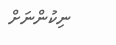ނިކުންނަށް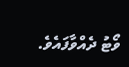ވޯޓު ދެއްވާފައެވެ.